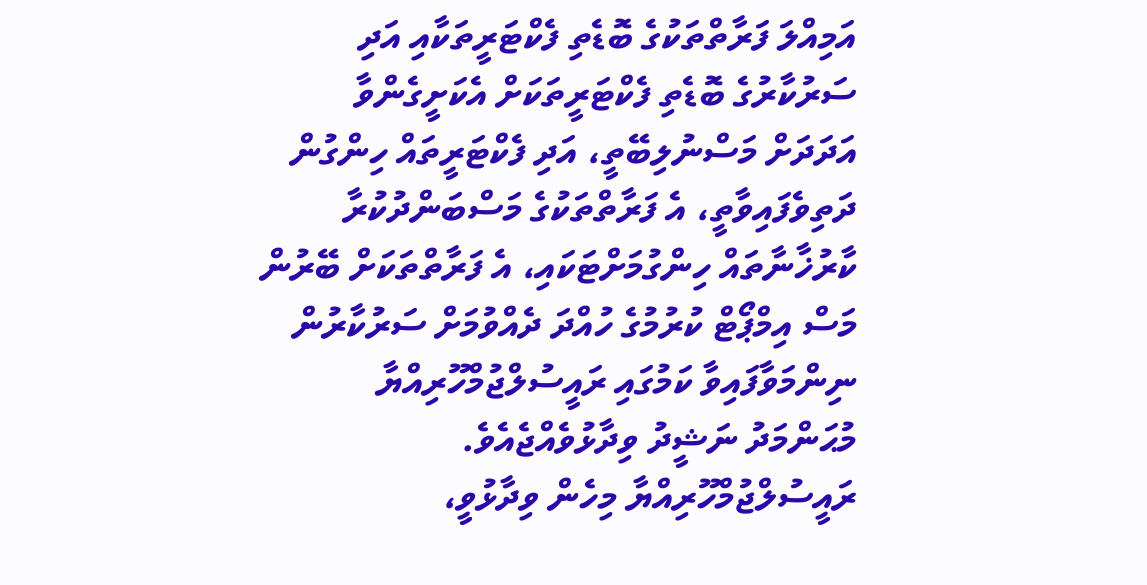އަމިއްލަ ފަރާތްތަކުގެ ބޮޑެތި ފެކްޓަރީތަކާއި އަދި ސަރުކާރުގެ ބޮޑެތި ފެކްޓަރީތަކަށް އެކަށީގެންވާ އަދަދަށް މަސްނުލިބޭތީ، އަދި ފެކްޓަރީތައް ހިންގުން ދަތިވެފައިވާތީ، އެ ފަރާތްތަކުގެ މަސްބަންދުކުރާ ކާރުޚާނާތައް ހިންގުމަށްޓަކައި، އެ ފަރާތްތަކަށް ބޭރުން މަސް އިމްޕޯޓް ކުރުމުގެ ހުއްދަ ދެއްވުމަށް ސަރުކާރުން ނިންމަވާފައިވާ ކަމުގައި ރައީސުލްޖުމްހޫރިއްޔާ މުޙަންމަދު ނަޝީދު ވިދާޅުވެއްޖެއެވެ. ރައީސުލްޖުމްހޫރިއްޔާ މިހެން ވިދާޅުވީ،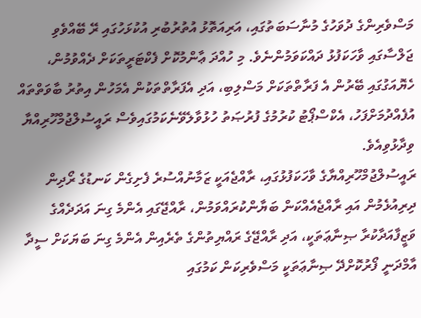މަސްވެރިންގެ ދުވަހުގެ މުނާސަބަތުގައި، އަރިއަތޮޅު އުތުރުބުރި އުކުޅަހުގައި ރޭ ބޭއްވެވި ޖަލްސާގައި ވާހަކަފުޅު ދައްކަވަމުންނެވެ. މި ހުއްދަ ޢާންމުކޮށް ފެކްޓަރީތަކަށް ދެއްވުމުން، ހެޔޮއަގުގައި ބޭރުން އެ ފަރާތްތަކަށް މަސްލިބި، އަދި އެފަރާތްތަކުން އެމަހުން އިތުރު ބާވަތްތައް އުފެއްދުމަށްފަހު، އެކްސްޕޯޓު ކުރުމުގެ ފުރުޞަތު ހުޅުވާލެވޭނެކަމުގައިވެސް ރައީސުލްޖުމްހޫރިއްޔާ ވިދާޅުވިއެވެ.
ރައީސުލްޖުމްހޫރިއްޔާގެ ވާހަކަފުޅުގައި، ރާއްޖެއަކީ ޒަމާނުއްސުރެ ފެށިގެން ކަނޑުގެ ރޯދިން ދިރިއުޅެމުން އައި ރާއްޖެއެއްކަން ބަޔާންކުރައްވަމުން، ރާއްޖޭގައި އެންމެ ގިނަ އަދަދެއްގެ ވަޒީފާއަދާކުރާ ޞިނާޢަތަކީ، އަދި ރާއްޖޭގެ ރައްޔިތުންގެ ތެރެއިން އެންމެ ގިނަ ބަޔަކަށް ސީދާ އާމްދަނީ ފޯރުކޮށްދޭ ޞިނާޢަތަކީ މަސްވެރިކަން ކަމުގައި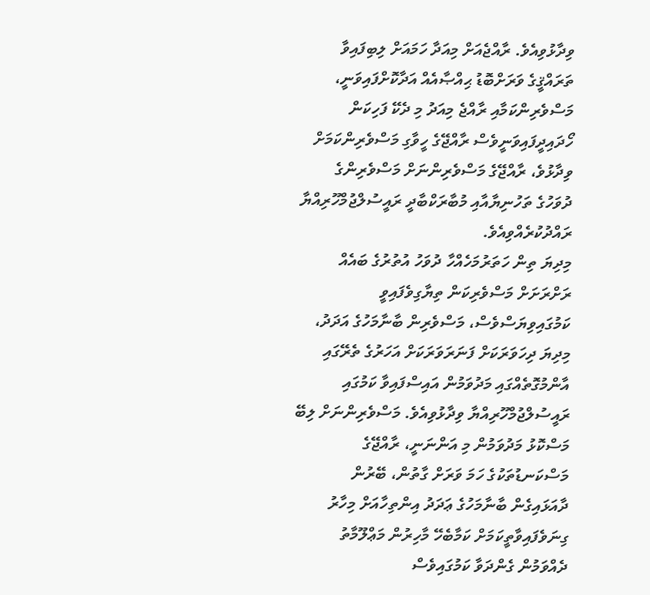ވިދާޅުވިއެވެ. ރާއްޖެއަށް މިއަދާ ހަމައަށް ލިބިފައިވާ ތަރައްޤީގެ ވަރަށްބޮޑު ޙިއްޞާއެއް އަދާކޮށްފައިވަނީ، މަސްވެރިންކަމާއި ރާއްޖެ މިއަދު މި ދެކޭ ފަހިކަން ހޯދައިދީފައިވަނީވެސް ރާއްޖޭގެ ހީވާގި މަސްވެރިންކަމަށް ވިދާޅުވެ، ރާއްޖޭގެ މަސްވެރިންނަށް މަސްވެރިންގެ ދުވަހުގެ ތަހުނިޔާއާއި މުބާރަކްބާދީ ރައީސުލްޖުމްހޫރިއްޔާ ރައްދުކުރެއްވިއެވެ.
މިދިޔަ ތިން ހަތަރުމަހެއްހާ ދުވަހު އުތުރުގެ ބައެއް ރަށްރަށަށް މަސްވެރިކަން ތިޔާގިވެފައިވީ ކަމުގައިވިޔަސްވެސް، މަސްވެރިން ބާނާމަހުގެ އަދަދު، މިދިޔަ ދިހަވަރަކަށް ފަނަރަވަރަކަށް އަހަރުގެ ތެރޭގައި އާންމުގޮތެއްގައި މަދުވަމުން އައިސްފައިވާ ކަމުގައި ރައީސުލްޖުމްހޫރިއްޔާ ވިދާޅުވިއެވެ. މަސްވެރިންނަށް ލިބޭ މަސްކޮޅު މަދުވަމުން މި އަންނަނީ، ރާއްޖޭގެ މަސްކަނޑުތަކުގެ ހަމަ ވަރަށް ގާތުން، ބޭރުން ދާއަޅައިގެން ބާނާމަހުގެ ޢަދަދު އިންތިހާއަށް މިހާރު ގިނަވެފައިވާތީކަމަށް ކަމާބެހޭ މާހިރުން މަޢްލޫމާތު ދެއްވަމުން ގެންދަވާ ކަމުގައިވެސް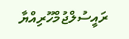ރައީސުލްޖުމްހޫރިއްޔާ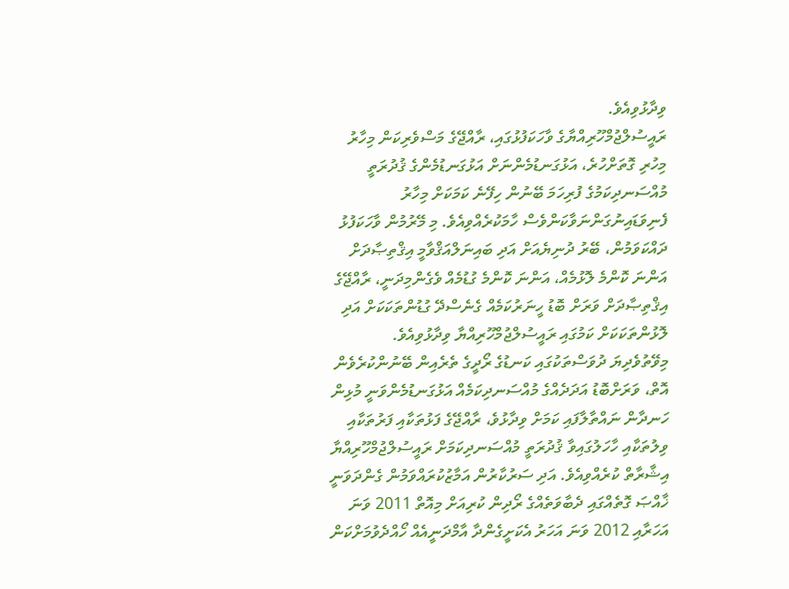ވިދާޅުވިއެވެ.
ރައީސުލްޖުމްހޫރިއްޔާގެ ވާހަކަފުޅުގައި، ރާއްޖޭގެ މަސްވެރިކަން މިހާރު މިހުރި ގޮތަށްހުރެ، އަޅުގަނޑުމެންނަށް އަޅުގަނޑުމެންގެ ޤުދުރަތީ މުއްސަނދިކަމުގެ ފުރިހަމަ ބޭނުން ހިފޭނެ ކަމަކަށް މިހާރު ފެނިވަޑައިނުގަންނަވާކަންވެސް ހާމަކުރެއްވިއެވެ. މި މޭރުމުން ވާހަކަފުޅު ދައްކަވަމުން، ބޭރު ދުނިޔެއަށް އަދި ބައިނަލްއަޤްވާމީ އިޤްތިޞާދަށް އަންނަ ކޮންމެ ލޮޅުމެއް، އަންނަ ކޮންމެ ގުޑުމެއް ވެގެންމިދަނީ، ރާއްޖޭގެ އިޤްތިޞާދަށް ވަރަށް ބޮޑު ހީނަރުކަމެއް ގެނެސްދޭ ގުޑުންތަކަކަށް އަދި ލޮޅުންތަކަކަށް ކަމުގައި ރައީސުލްޖުމްހޫރިއްޔާ ވިދާޅުވިއެވެ.
މިވޭތުވެދިޔަ ދުވަސްތަކުގައި ކަނޑުގެ ރޯދީގެ ތެރެއިން ބޭނުންކުރެވެން އޮތް، ވަރަށްބޮޑު އަދަދެއްގެ މުއްސަނދިކަމެއް އަޅުގަނޑުމެންވަނީ މުޅިން ހަނދާން ނައްތާލާފައި ކަމަށް ވިދާޅުވެ، ރާއްޖޭގެ ފަޅުތަކާއި ފަރުތަކާއި ވިލުތަކާއި ހާހަލުގައިވާ ޤުދުރަތީ މުއްސަނދިކަމަށް ރައީސުލްޖުމްހޫރިއްޔާ އިޝާރާތް ކުރެއްވިއެވެ. އަދި ސަރުކާރުން އަމާޒުކުރައްވަމުން ގެންދަވަނީ ޚާއްޞަ ގޮތެއްގައި ދެބާވަތެއްގެ ރޯދިން ކުރިއަށް މިއޮތް 2011 ވަނަ އަހަރާއި 2012 ވަނަ އަހަރު އެކަށީގެންދާ އާމްދަނީއެއް ހޯއްދެވުމަށްކަން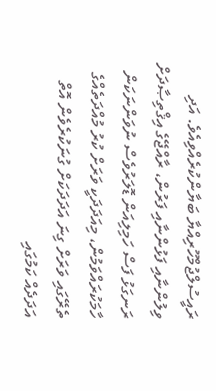ރައީސުލްޖުމްހޫރިއްޔާ ބަޔާންކުރެއްވިއެވެ. އަދި ވިލުންނާއި ފަޅުންނާއި ފަރުން، ރާއްޖޭގެ އިޤްތިޞާދަށް ރަނގަޅު ފަސް ހަމިލިއަން ޑޮލަރުވެސް ނުވަންނަކަން ހާމަކުރައްވަމުން، މިއަދަދަކީ ވަރަށް ކުރު މުއްދަތެއްގެ ތެރޭގައި ވަރަށް ގިނަ އަދަދަކަށް ގުނަކުރެވެން އޮތް އަދަދެއް ކަމުގައި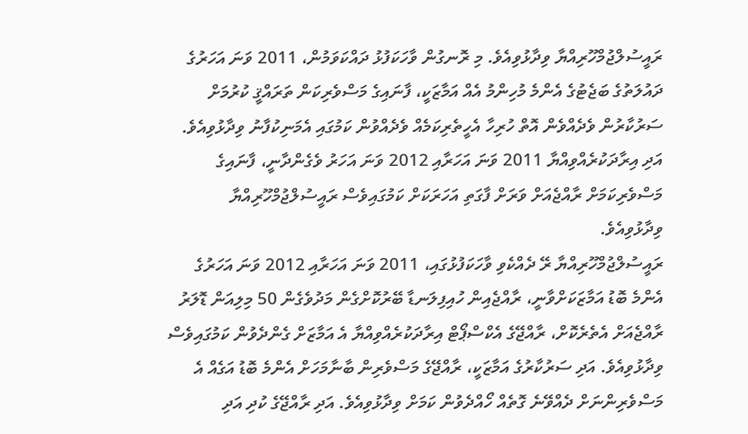ރައީސުލްޖުމްހޫރިއްޔާ ވިދާޅުވިއެވެ. މި ރޮނގުން ވާހަކަފުޅު ދައްކަވަމުން، 2011 ވަނަ އަހަރުގެ ދައުލަތުގެ ބަޖެޓުގެ އެންމެ މުހިންމު އެއް އަމާޒަކީ، ފާނައިގެ މަސްވެރިކަން ތަރައްޤީ ކުރުމަށް ސަރުކާރުން ވެދެއްވެން އޮތް ހުރިހާ އެހީތެރިކަމެއް ވެދެއްވުން ކަމުގައި އެމަނިކުފާނު ވިދާޅުވިއެވެ. އަދި އިރާދަކުރެއްވިއްޔާ 2011 ވަނަ އަހަރާއި 2012 ވަނަ އަހަރު ވެގެންދާނީ، ފާނައިގެ މަސްވެރިކަމަށް ރާއްޖެއަށް ވަރަށް ފާގަތި އަހަރަކަށް ކަމުގައިވެސް ރައީސުލްޖުމްހޫރިއްޔާ ވިދާޅުވިއެވެ.
ރައީސުލްޖުމްހޫރިއްޔާ ރޭ ދެއްކެވި ވާހަކަފުޅުގައި، 2011 ވަނަ އަހަރާއި 2012 ވަނަ އަހަރުގެ އެންމެ ބޮޑު އަމާޒަކަށްވާނީ، ރާއްޖެއިން ހުއިފިލަނޑާ ބޭރުކޮށްގެން މަދުވެގެން 50 މިލިއަން ޑޮލަރު ރާއްޖެއަށް އެތެރެކޮށް، ރާއްޖޭގެ އެކްސްޕޯޓް އިރާދަކުރެއްވިއްޔާ އެ އަމާޒަށް ގެންދެވުން ކަމުގައިވެސް ވިދާޅުވިއެވެ. އަދި ސަރުކާރުގެ އަމާޒަކީ، ރާއްޖޭގެ މަސްވެރިން ބާނާމަހަށް އެންމެ ބޮޑު އަގެއް އެ މަސްވެރިންނަށް ދެއްވޭނެ ގޮތެއް ހޯއްދެވުން ކަމަށް ވިދާޅުވިއެވެ. އަދި ރާއްޖޭގެ ކުދި އަދި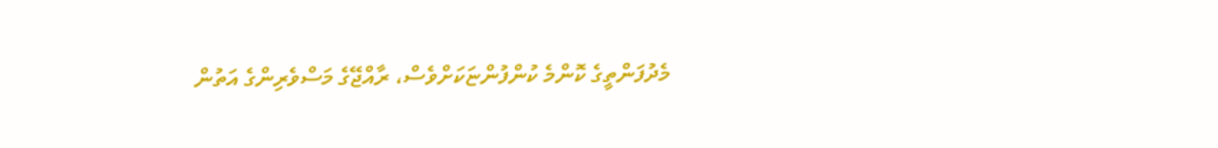މެދުފަންތީގެ ކޮންމެ ކުންފުންޏަކަށްވެސް، ރާއްޖޭގެ މަސްވެރިންގެ އަތުން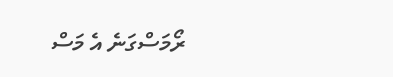ރޯމަސްގަނެ އެ މަސް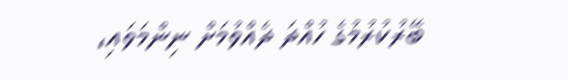ބޭރުކުރުމުގެ ހުއްދަ ދެއްވުމަށް ނިންމަވައި،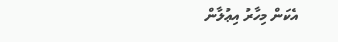އެކަން މިހާރު އިޢުލާން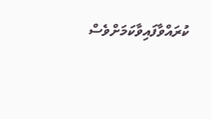ކުރައްވާފައިވާކަމަށްވެސް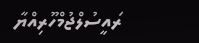ރައީސުލްޖުމްހޫރިއްޔާ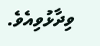ވިދާޅުވިއެވެ.